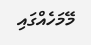މޭމަހެއްގައި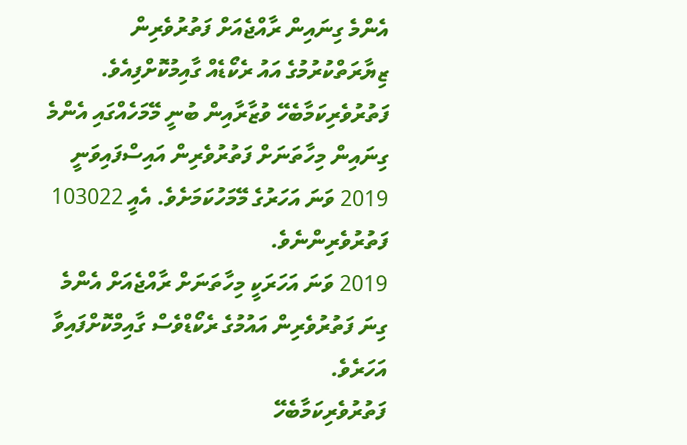އެންމެ ގިނައިން ރާއްޖެއަށް ފަތުރުވެރިން ޒިޔާރަތްކުރުމުގެ އައު ރެކޯޑެއް ގާއިމުކޮށްފިއެވެ.
ފަތުރުވެރިކަމާބެހޭ ވުޒާރާއިން ބުނީ މޭމަހެއްގައި އެންމެ ގިނައިން މިހާތަނަށް ފަތުރުވެރިން އައިސްފައިވަނީ 2019 ވަނަ އަހަރުގެ މޭމަހުކަމަށެވެ. އެއީ 103022 ފަތުރުވެރިންނެވެ.
2019 ވަނަ އަހަރަކީ މިހާތަނަށް ރާއްޖެއަށް އެންމެ ގިނަ ފަތުރުވެރިން އައުމުގެ ރެކޯޑްވެސް ގާއިމްކޮށްފައިވާ އަހަރެވެ.
ފަތުރުވެރިކަމާބެހޭ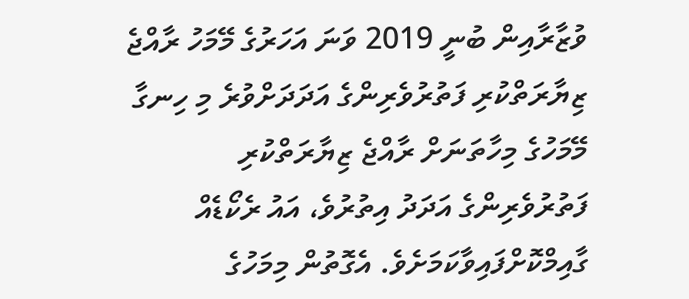ވުޒާރާއިން ބުނީ 2019 ވަނަ އަހަރުގެ މޭމަހު ރާއްޖެ ޒިޔާރަތްކުރި ފަތުރުވެރިންގެ އަދަދަށްވުރެ މި ހިނގާ މޭމަހުގެ މިހާތަނަށް ރާއްޖެ ޒިޔާރަތްކުރި ފަތުރުވެރިންގެ އަދަދު އިތުރުވެ، އައު ރެކޯޑެއް ގާއިމްކޮށްފައިވާކަމަށެވެ. އެގޮތުން މިމަހުގެ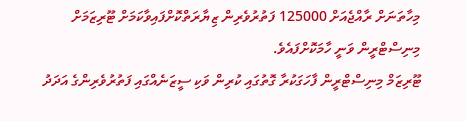މިހާތަނަށް ރާއްޖެއަށް 125000 ފަތުރުވެރިން ޒިޔާރަތްކޮށްފައިވާކަމަށް ޓޫރިޒަމަށް މިނިސްޓްރީން ވަނީ ހާމަކޮށްފައެވެ.
ޓޫރިޒަމް މިނިސްޓްރީން ފާހަގަކުރާ ގޮތުގައި ކުރިން ވަކި ސީޒަނެއްގައި ފަތުރުވެރިންގެ އަދަދު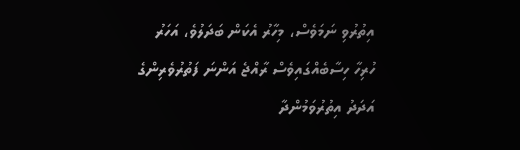އިތުރުވި ނަމަވެސް، މިހާރު އެކަން ބަދަލުވެ، އަހަރު ހުރިހާ ހިސާބެއްގައިވެސް ރާއްޖެ އަންނަ ފަތުރުވެރިންގެ އަދަދު އިތުރުވަމުންދާ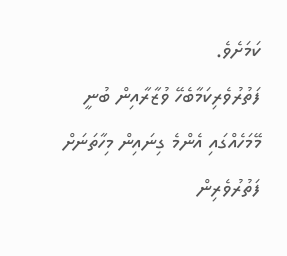ކަމަށެވެ.
ފަތުރުވެރިކަމާބެހޭ ވުޒާރާއިން ބުނީ މޭމަހެއްގައި އެންމެ ގިނައިން މިހާތަނަށް ފަތުރުވެރިން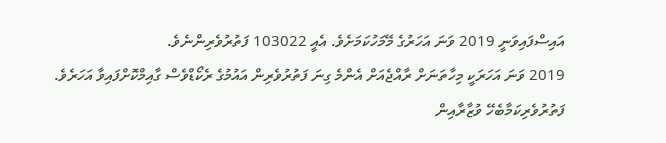އައިސްފައިވަނީ 2019 ވަނަ އަހަރުގެ މޭމަހުކަމަށެވެ. އެއީ 103022 ފަތުރުވެރިންނެވެ.
2019 ވަނަ އަހަރަކީ މިހާތަނަށް ރާއްޖެއަށް އެންމެ ގިނަ ފަތުރުވެރިން އައުމުގެ ރެކޯޑްވެސް ގާއިމްކޮށްފައިވާ އަހަރެވެ.
ފަތުރުވެރިކަމާބެހޭ ވުޒާރާއިން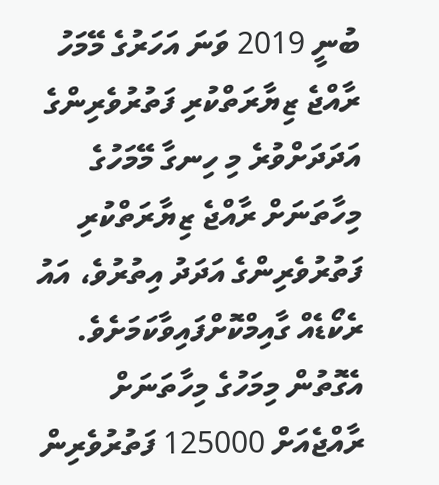ބުނީ 2019 ވަނަ އަހަރުގެ މޭމަހު ރާއްޖެ ޒިޔާރަތްކުރި ފަތުރުވެރިންގެ އަދަދަށްވުރެ މި ހިނގާ މޭމަހުގެ މިހާތަނަށް ރާއްޖެ ޒިޔާރަތްކުރި ފަތުރުވެރިންގެ އަދަދު އިތުރުވެ، އައު ރެކޯޑެއް ގާއިމްކޮށްފައިވާކަމަށެވެ. އެގޮތުން މިމަހުގެ މިހާތަނަށް ރާއްޖެއަށް 125000 ފަތުރުވެރިން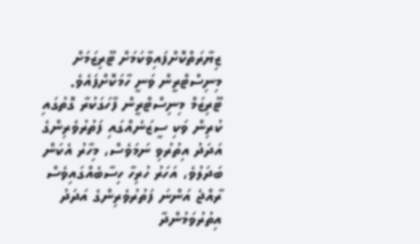ޒިޔާރަތްކޮށްފައިވާކަމަށް ޓޫރިޒަމަށް މިނިސްޓްރީން ވަނީ ހާމަކޮށްފައެވެ.
ޓޫރިޒަމް މިނިސްޓްރީން ފާހަގަކުރާ ގޮތުގައި ކުރިން ވަކި ސީޒަނެއްގައި ފަތުރުވެރިންގެ އަދަދު އިތުރުވި ނަމަވެސް، މިހާރު އެކަން ބަދަލުވެ، އަހަރު ހުރިހާ ހިސާބެއްގައިވެސް ރާއްޖެ އަންނަ ފަތުރުވެރިންގެ އަދަދު އިތުރުވަމުންދާ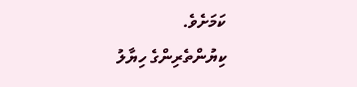ކަމަށެވެ.
ކިޔުންތެރިންގެ ހިޔާލު